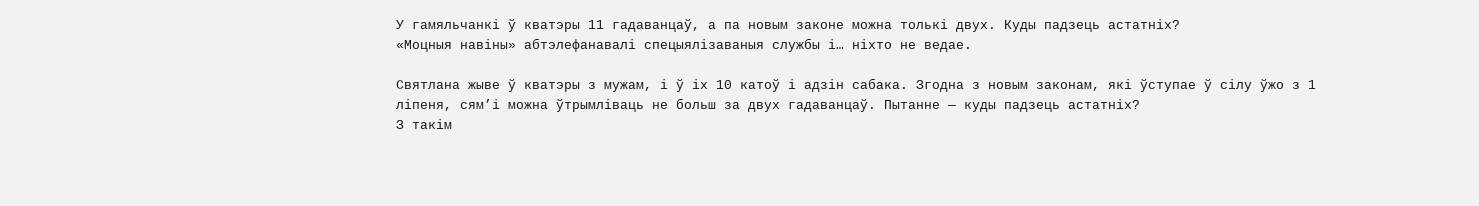У гамяльчанкі ў кватэры 11 гадаванцаў, а па новым законе можна толькі двух. Куды падзець астатніх?
«Моцныя навіны» абтэлефанавалі спецыялізаваныя службы і… ніхто не ведае.

Святлана жыве ў кватэры з мужам, і ў іх 10 катоў і адзін сабака. Згодна з новым законам, які ўступае ў сілу ўжо з 1 ліпеня, сям’і можна ўтрымліваць не больш за двух гадаванцаў. Пытанне — куды падзець астатніх?
З такім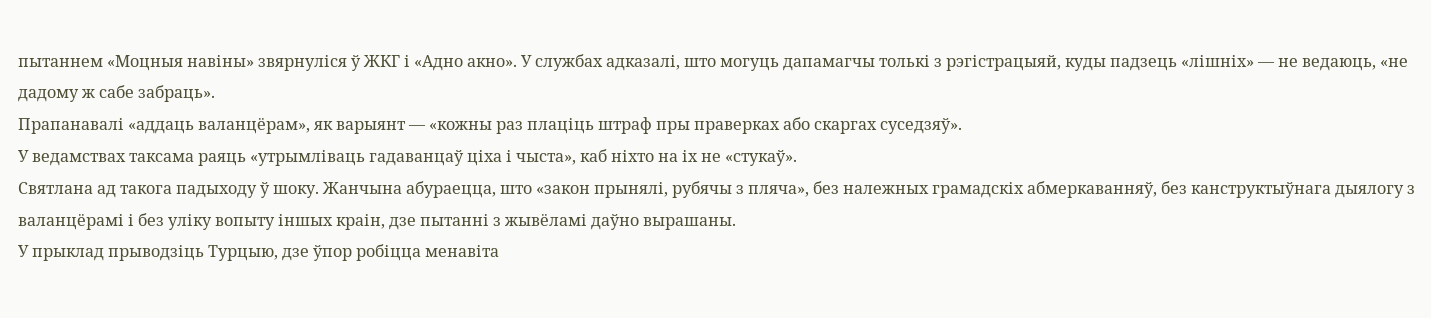пытаннем «Моцныя навіны» звярнуліся ў ЖКГ і «Адно акно». У службах адказалі, што могуць дапамагчы толькі з рэгістрацыяй, куды падзець «лішніх» — не ведаюць, «не дадому ж сабе забраць».
Прапанавалі «аддаць валанцёрам», як варыянт — «кожны раз плаціць штраф пры праверках або скаргах суседзяў».
У ведамствах таксама раяць «утрымліваць гадаванцаў ціха і чыста», каб ніхто на іх не «стукаў».
Святлана ад такога падыходу ў шоку. Жанчына абураецца, што «закон прынялі, рубячы з пляча», без належных грамадскіх абмеркаванняў, без канструктыўнага дыялогу з валанцёрамі і без уліку вопыту іншых краін, дзе пытанні з жывёламі даўно вырашаны.
У прыклад прыводзіць Турцыю, дзе ўпор робіцца менавіта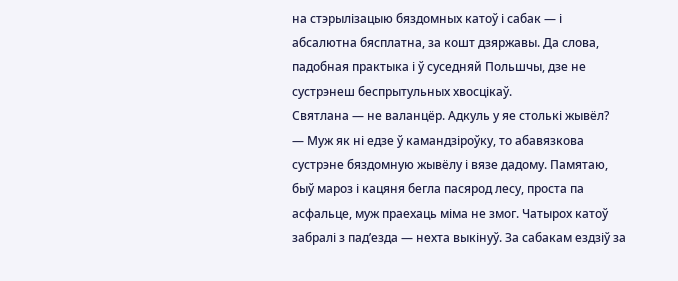на стэрылізацыю бяздомных катоў і сабак — і абсалютна бясплатна, за кошт дзяржавы. Да слова, падобная практыка і ў суседняй Польшчы, дзе не сустрэнеш беспрытульных хвосцікаў.
Святлана — не валанцёр. Адкуль у яе столькі жывёл?
— Муж як ні едзе ў камандзіроўку, то абавязкова сустрэне бяздомную жывёлу і вязе дадому. Памятаю, быў мароз і кацяня бегла пасярод лесу, проста па асфальце, муж праехаць міма не змог. Чатырох катоў забралі з пад’езда — нехта выкінуў. За сабакам ездзіў за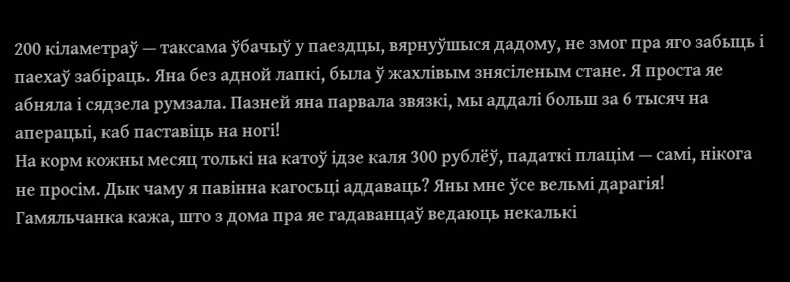200 кіламетраў — таксама ўбачыў у паездцы, вярнуўшыся дадому, не змог пра яго забыць і паехаў забіраць. Яна без адной лапкі, была ў жахлівым знясіленым стане. Я проста яе абняла і сядзела румзала. Пазней яна парвала звязкі, мы аддалі больш за 6 тысяч на аперацыі, каб паставіць на ногі!
На корм кожны месяц толькі на катоў ідзе каля 300 рублёў, падаткі плацім — самі, нікога не просім. Дык чаму я павінна кагосьці аддаваць? Яны мне ўсе вельмі дарагія!
Гамяльчанка кажа, што з дома пра яе гадаванцаў ведаюць некалькі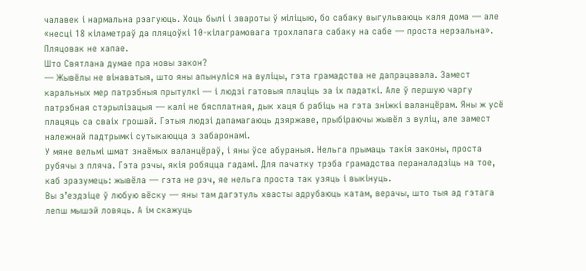чалавек і нармальна рэагуюць. Хоць былі і звароты ў міліцыю, бо сабаку выгульваюць каля дома — але «несці 18 кіламетраў да пляцоўкі 10‑кілаграмовага трохлапага сабаку на сабе — проста нерэальна». Пляцовак не хапае.
Што Святлана думае пра новы закон?
— Жывёлы не вінаватыя, што яны апынуліся на вуліцы, гэта грамадства не дапрацавала. Замест каральных мер патрэбныя прытулкі — і людзі гатовыя плаціць за іх падаткі. Але ў першую чаргу патрэбная стэрылізацыя — калі не бясплатная, дык хаця б рабіць на гэта зніжкі валанцёрам. Яны ж усё плацяць са сваіх грошай. Гэтыя людзі дапамагаюць дзяржаве, прыбіраючы жывёл з вуліц, але замест належнай падтрымкі сутыкаюцца з забаронамі.
У мяне вельмі шмат знаёмых валанцёраў, і яны ўсе абураныя. Нельга прымаць такія законы, проста рубячы з пляча. Гэта рэчы, якія робяцца гадамі. Для пачатку трэба грамадства пераналадзіць на тое, каб зразумець: жывёла — гэта не рэч, яе нельга проста так узяць і выкінуць.
Вы з’ездзіце ў любую вёску — яны там дагэтуль хвасты адрубаюць катам, верачы, што тыя ад гэтага лепш мышэй ловяць. А ім скажуць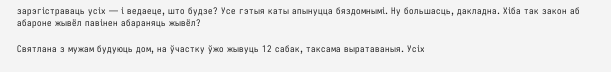зарэгістраваць усіх — і ведаеце, што будзе? Усе гэтыя каты апынуцца бяздомнымі. Ну большасць, дакладна. Хіба так закон аб абароне жывёл павінен абараняць жывёл?

Святлана з мужам будуюць дом, на ўчастку ўжо жывуць 12 сабак, таксама выратаваныя. Усіх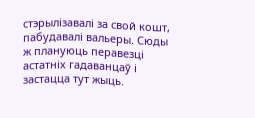стэрылізавалі за свой кошт, пабудавалі вальеры. Сюды ж плануюць перавезці астатніх гадаванцаў і застацца тут жыць.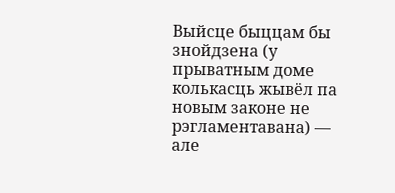Выйсце быццам бы знойдзена (у прыватным доме колькасць жывёл па новым законе не рэгламентавана) — але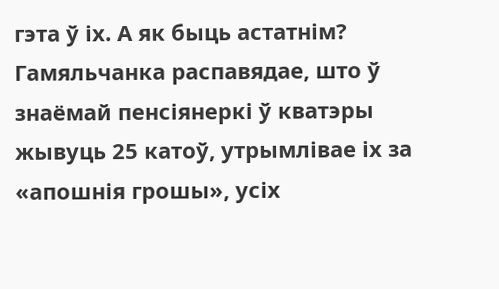гэта ў іх. А як быць астатнім?
Гамяльчанка распавядае, што ў знаёмай пенсіянеркі ў кватэры жывуць 25 катоў, утрымлівае іх за «апошнія грошы», усіх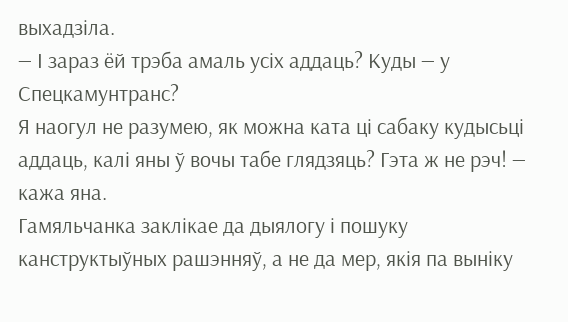выхадзіла.
— І зараз ёй трэба амаль усіх аддаць? Куды — у Спецкамунтранс?
Я наогул не разумею, як можна ката ці сабаку кудысьці аддаць, калі яны ў вочы табе глядзяць? Гэта ж не рэч! — кажа яна.
Гамяльчанка заклікае да дыялогу і пошуку канструктыўных рашэнняў, а не да мер, якія па выніку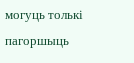могуць толькі пагоршыць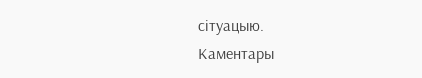сітуацыю.
Каментары